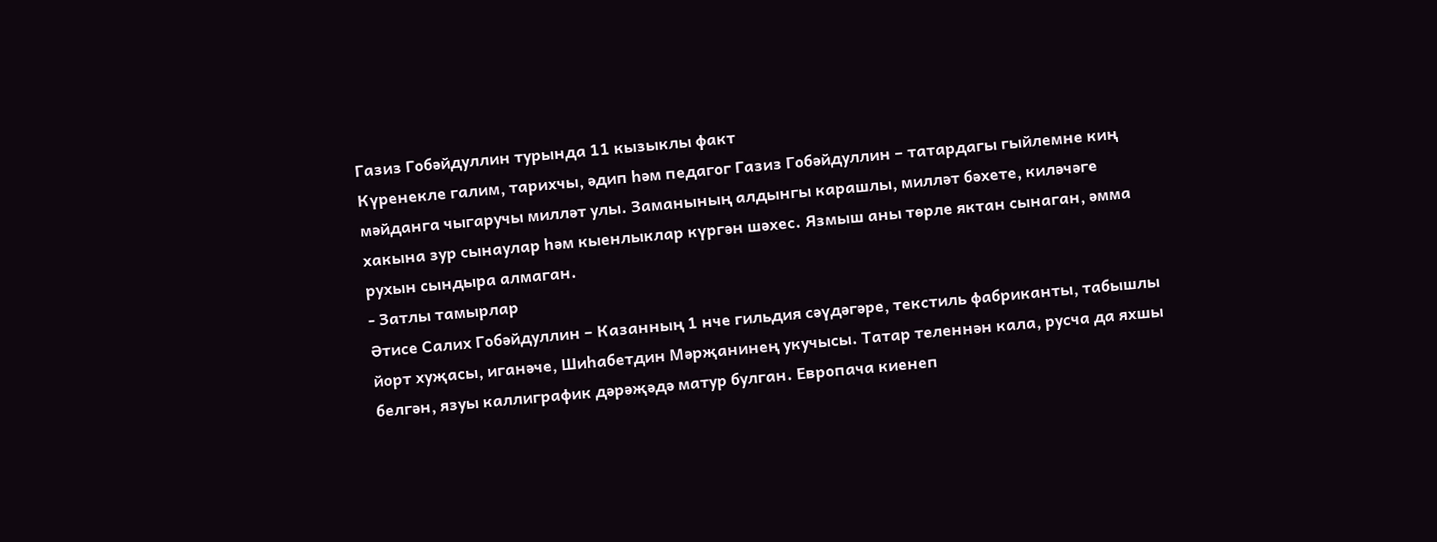Газиз Гобәйдуллин турында 11 кызыклы факт
Күренекле галим, тарихчы, әдип һәм педагог Газиз Гобәйдуллин – татардагы гыйлемне киң мәйданга чыгаручы милләт улы. Заманының алдынгы карашлы, милләт бәхете, киләчәге хакына зур сынаулар һәм кыенлыклар күргән шәхес. Язмыш аны төрле яктан сынаган, әмма рухын сындыра алмаган.
- Затлы тамырлар
Әтисе Салих Гобәйдуллин – Казанның 1 нче гильдия сәүдәгәре, текстиль фабриканты, табышлы йорт хуҗасы, иганәче, Шиһабетдин Мәрҗанинең укучысы. Татар теленнән кала, русча да яхшы белгән, язуы каллиграфик дәрәҗәдә матур булган. Европача киенеп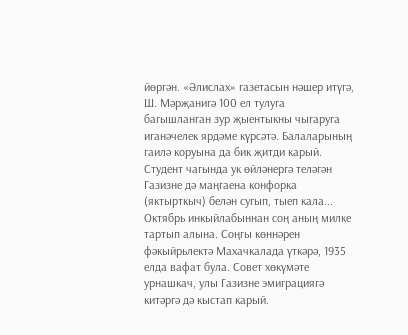йөргән. «Әлислах» газетасын нәшер итүгә, Ш. Мәрҗанигә 100 ел тулуга багышланган зур җыентыкны чыгаруга иганәчелек ярдәме күрсәтә. Балаларының гаилә коруына да бик җитди карый. Студент чагында ук өйләнергә теләгән Газизне дә маңгаена конфорка (яктырткыч) белән сугып, тыеп кала... Октябрь инкыйлабыннан соң аның милке тартып алына. Соңгы көннәрен фәкыйрьлектә Махачкалада үткәрә, 1935 елда вафат була. Совет хөкүмәте урнашкач, улы Газизне эмиграциягә китәргә дә кыстап карый.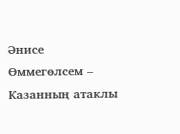Әнисе Өммегөлсем – Казанның атаклы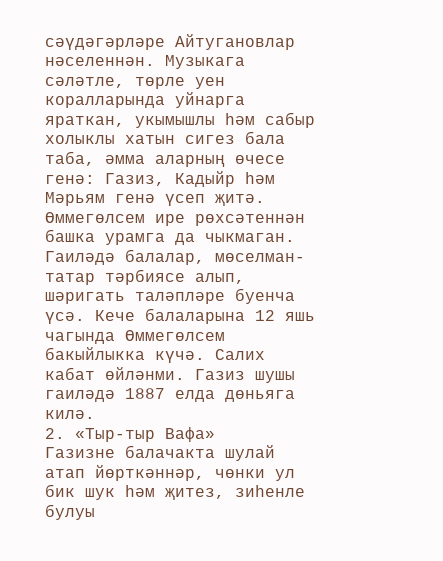сәүдәгәрләре Айтугановлар нәселеннән. Музыкага сәләтле, төрле уен коралларында уйнарга яраткан, укымышлы һәм сабыр холыклы хатын сигез бала таба, әмма аларның өчесе генә: Газиз, Кадыйр һәм Мәрьям генә үсеп җитә. Өммегөлсем ире рөхсәтеннән башка урамга да чыкмаган. Гаиләдә балалар, мөселман-татар тәрбиясе алып, шәригать таләпләре буенча үсә. Кече балаларына 12 яшь чагында Өммегөлсем бакыйлыкка күчә. Салих кабат өйләнми. Газиз шушы гаиләдә 1887 елда дөньяга килә.
2. «Тыр-тыр Вафа»
Газизне балачакта шулай атап йөрткәннәр, чөнки ул бик шук һәм җитез, зиһенле булуы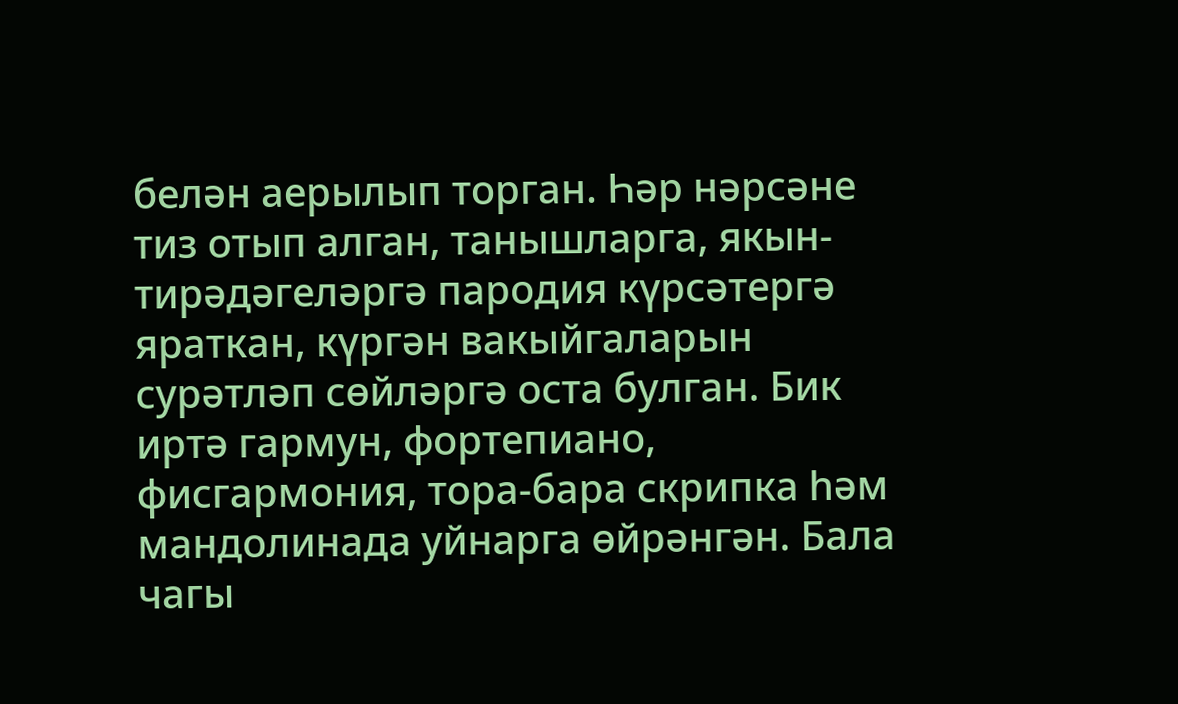белән аерылып торган. Һәр нәрсәне тиз отып алган, танышларга, якын-тирәдәгеләргә пародия күрсәтергә яраткан, күргән вакыйгаларын сурәтләп сөйләргә оста булган. Бик иртә гармун, фортепиано, фисгармония, тора-бара скрипка һәм мандолинада уйнарга өйрәнгән. Бала чагы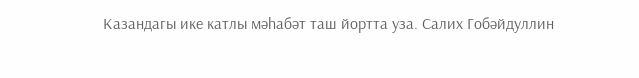Казандагы ике катлы мәһабәт таш йортта уза. Салих Гобәйдуллин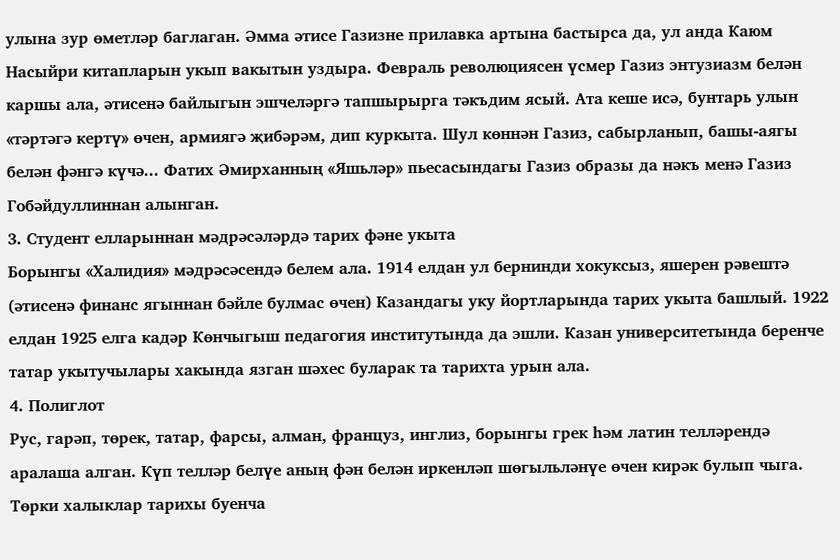улына зур өметләр баглаган. Әмма әтисе Газизне прилавка артына бастырса да, ул анда Каюм Насыйри китапларын укып вакытын уздыра. Февраль революциясен үсмер Газиз энтузиазм белән каршы ала, әтисенә байлыгын эшчеләргә тапшырырга тәкъдим ясый. Ата кеше исә, бунтарь улын «тәртәгә кертү» өчен, армиягә җибәрәм, дип куркыта. Шул көннән Газиз, сабырланып, башы-аягы белән фәнгә күчә... Фатих Әмирханның «Яшьләр» пьесасындагы Газиз образы да нәкъ менә Газиз Гобәйдуллиннан алынган.
3. Студент елларыннан мәдрәсәләрдә тарих фәне укыта
Борынгы «Халидия» мәдрәсәсендә белем ала. 1914 елдан ул бернинди хокуксыз, яшерен рәвештә (әтисенә финанс ягыннан бәйле булмас өчен) Казандагы уку йортларында тарих укыта башлый. 1922 елдан 1925 елга кадәр Көнчыгыш педагогия институтында да эшли. Казан университетында беренче татар укытучылары хакында язган шәхес буларак та тарихта урын ала.
4. Полиглот
Рус, гарәп, төрек, татар, фарсы, алман, француз, инглиз, борынгы грек һәм латин телләрендә аралаша алган. Күп телләр белүе аның фән белән иркенләп шөгыльләнүе өчен кирәк булып чыга. Төрки халыклар тарихы буенча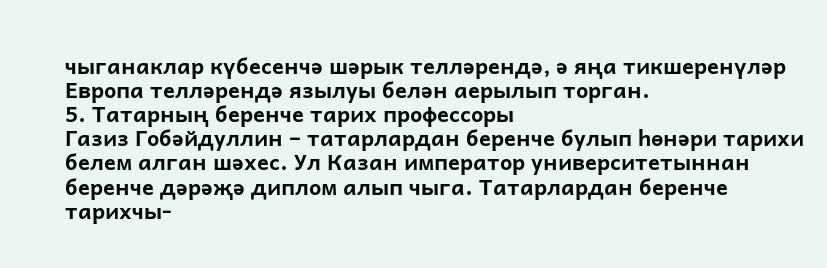чыганаклар күбесенчә шәрык телләрендә, ә яңа тикшеренүләр Европа телләрендә язылуы белән аерылып торган.
5. Татарның беренче тарих профессоры
Газиз Гобәйдуллин – татарлардан беренче булып һөнәри тарихи белем алган шәхес. Ул Казан император университетыннан беренче дәрәҗә диплом алып чыга. Татарлардан беренче тарихчы-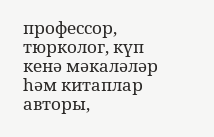профессор, тюрколог, күп кенә мәкаләләр һәм китаплар авторы,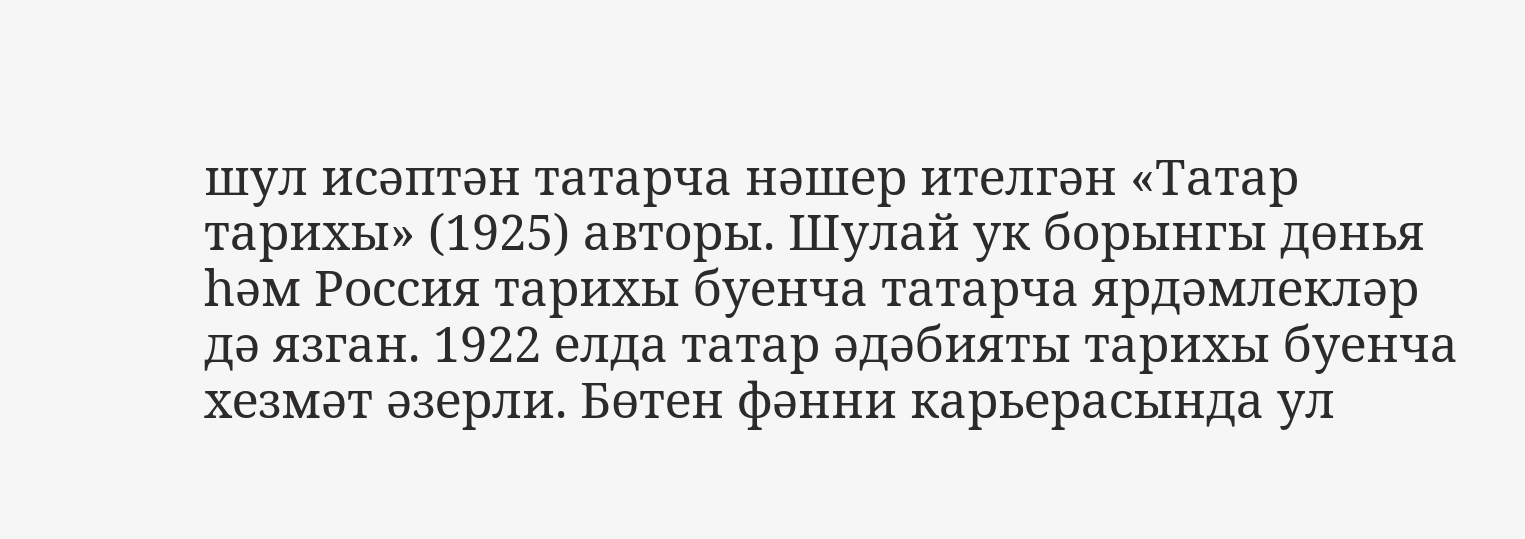шул исәптән татарча нәшер ителгән «Татар тарихы» (1925) авторы. Шулай ук борынгы дөнья һәм Россия тарихы буенча татарча ярдәмлекләр дә язган. 1922 елда татар әдәбияты тарихы буенча хезмәт әзерли. Бөтен фәнни карьерасында ул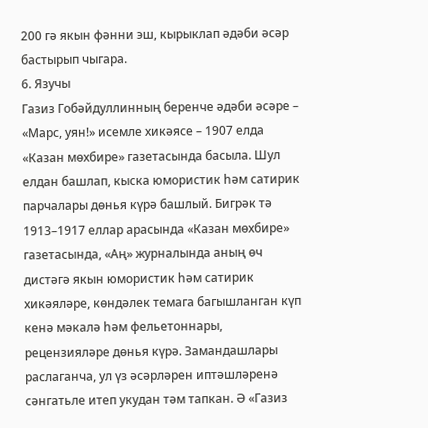200 гә якын фәнни эш, кырыклап әдәби әсәр бастырып чыгара.
6. Язучы
Газиз Гобәйдуллинның беренче әдәби әсәре – «Марс, уян!» исемле хикәясе – 1907 елда «Казан мөхбире» газетасында басыла. Шул елдан башлап, кыска юмористик һәм сатирик парчалары дөнья күрә башлый. Бигрәк тә 1913–1917 еллар арасында «Казан мөхбире» газетасында, «Аң» журналында аның өч дистәгә якын юмористик һәм сатирик хикәяләре, көндәлек темага багышланган күп кенә мәкалә һәм фельетоннары, рецензияләре дөнья күрә. Замандашлары раслаганча, ул үз әсәрләрен иптәшләренә сәнгатьле итеп укудан тәм тапкан. Ә «Газиз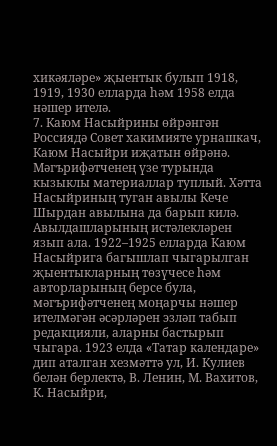хикәяләре» җыентык булып 1918, 1919, 1930 елларда һәм 1958 елда нәшер ителә.
7. Каюм Насыйрины өйрәнгән
Россиядә Совет хакимияте урнашкач, Каюм Насыйри иҗатын өйрәнә. Мәгърифәтченең үзе турында кызыклы материаллар туплый. Хәтта Насыйриның туган авылы Кече Шырдан авылына да барып килә. Авылдашларының истәлекләрен язып ала. 1922–1925 елларда Каюм Насыйрига багышлап чыгарылган җыентыкларның төзүчесе һәм авторларының берсе була, мәгърифәтченең моңарчы нәшер ителмәгән әсәрләрен эзләп табып редакцияли, аларны бастырып чыгара. 1923 елда «Татар календаре» дип аталган хезмәттә ул, И. Кулиев белән берлектә, В. Ленин, М. Вахитов, К. Насыйри,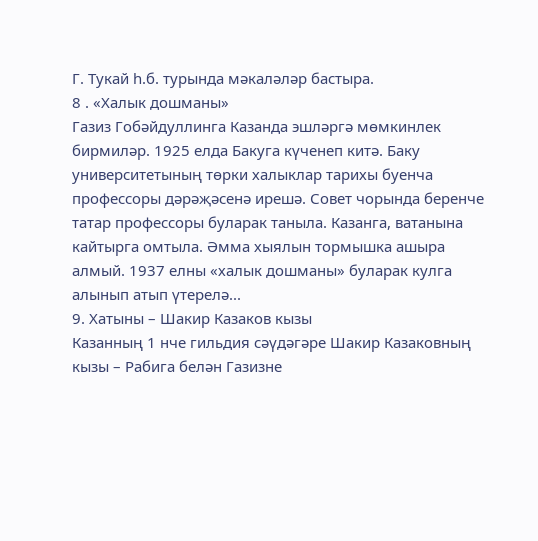Г. Тукай һ.б. турында мәкаләләр бастыра.
8 . «Халык дошманы»
Газиз Гобәйдуллинга Казанда эшләргә мөмкинлек бирмиләр. 1925 елда Бакуга күченеп китә. Баку университетының төрки халыклар тарихы буенча профессоры дәрәҗәсенә ирешә. Совет чорында беренче татар профессоры буларак таныла. Казанга, ватанына кайтырга омтыла. Әмма хыялын тормышка ашыра алмый. 1937 елны «халык дошманы» буларак кулга алынып атып үтерелә...
9. Хатыны – Шакир Казаков кызы
Казанның 1 нче гильдия сәүдәгәре Шакир Казаковның кызы – Рабига белән Газизне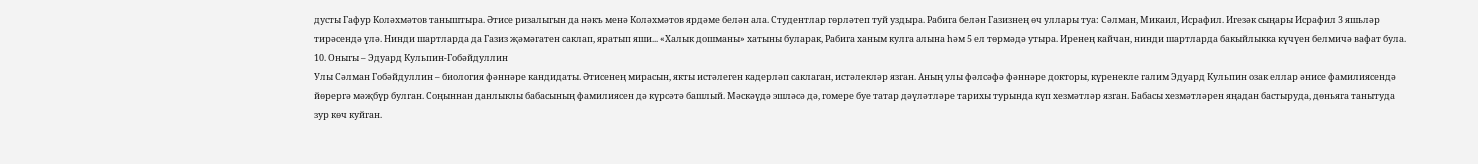дусты Гафур Коләхмәтов таныштыра. Әтисе ризалыгын да нәкъ менә Коләхмәтов ярдәме белән ала. Студентлар гөрләтеп туй уздыра. Рабига белән Газизнең өч уллары туа: Сәлман, Микаил, Исрафил. Игезәк сыңары Исрафил 3 яшьләр тирәсендә үлә. Нинди шартларда да Газиз җәмәгатен саклап, яратып яши... «Халык дошманы» хатыны буларак, Рабига ханым кулга алына һәм 5 ел төрмәдә утыра. Иренең кайчан, нинди шартларда бакыйлыкка күчүен белмичә вафат була.
10. Оныгы – Эдуард Кульпин-Гобәйдуллин
Улы Сәлман Гобәйдуллин – биология фәннәре кандидаты. Әтисенең мирасын, якты истәлеген кадерләп саклаган, истәлекләр язган. Аның улы фәлсәфә фәннәре докторы, күренекле галим Эдуард Кульпин озак еллар әнисе фамилиясендә йөрергә мәҗбүр булган. Соңыннан данлыклы бабасының фамилиясен дә күрсәтә башлый. Мәскәүдә эшләсә дә, гомере буе татар дәүләтләре тарихы турында күп хезмәтләр язган. Бабасы хезмәтләрен яңадан бастыруда, дөньяга танытуда зур көч куйган.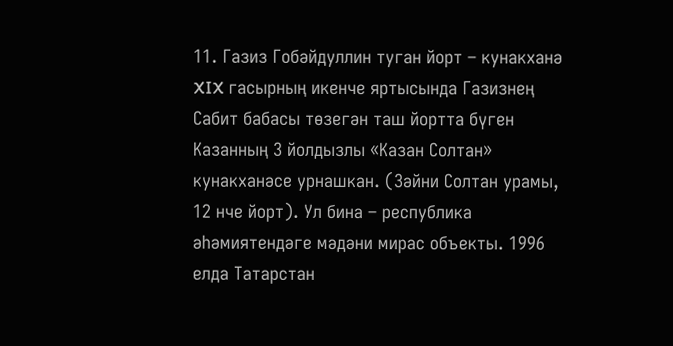11. Газиз Гобәйдуллин туган йорт – кунакханә
XIX гасырның икенче яртысында Газизнең Сабит бабасы төзегән таш йортта бүген Казанның 3 йолдызлы «Казан Солтан» кунакханәсе урнашкан. (Зәйни Солтан урамы, 12 нче йорт). Ул бина – республика әһәмиятендәге мәдәни мирас объекты. 1996 елда Татарстан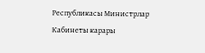Республикасы Министрлар Кабинеты карары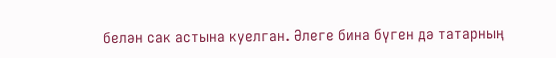белән сак астына куелган. Әлеге бина бүген дә татарның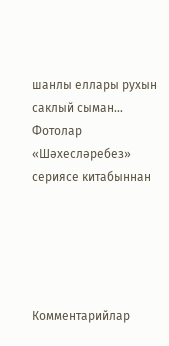шанлы еллары рухын саклый сыман…
Фотолар «Шәхесләребез» сериясе китабыннан





Комментарийлар